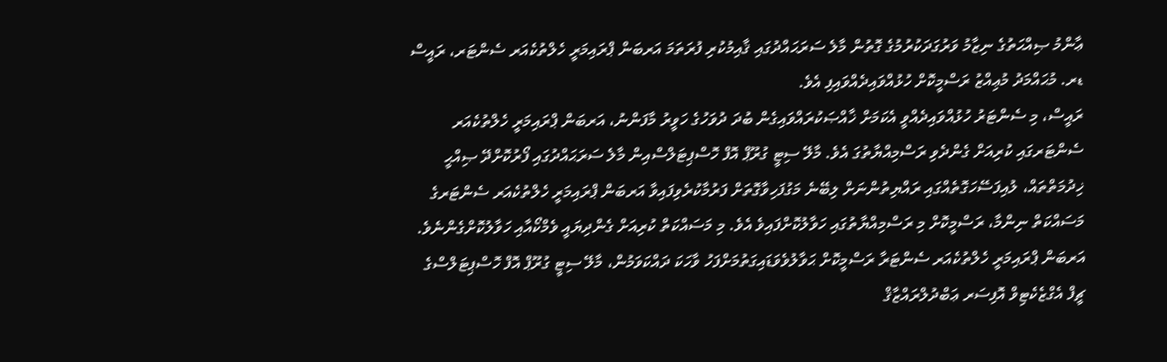ޢާންމު ޞިއްޙަތުގެ ނިޒާމު ވަރުގަދަކުރުމުގެ ގޮތުން މާލެ ސަރަޙައްދުގައި ޤާއިމުކުރި ފުރަތަމަ އަރބަން ޕްރައިމަރީ ހެލްތުކެއަރ ސެންޓަރ، ރައީސް ޑރ. މުޙައްމަދު މުޢިއްޒު ރަސްމީކޮށް ހުޅުއްވައިދެއްވައިފި އެވެ.
ރައީސް، މި ސެންޓަރު ހުޅުއްވައިދެއްވީ އެކަމަށް ޚާއްޞަކުރައްވައިގެން ބުދަ ދުވަހުގެ ހަވީރު މާފަންނު، އަރބަން ޕްރައިމަރީ ހެލްތުކެއަރ ސެންޓަރގައި ކުރިއަށް ގެންދެވި ރަސްމިއްޔާތުގަ އެވެ. މާލޭ ސިޓީ ގުރޫޕް އޮފް ހޮސްޕިޓަލްސްއިން މާލެ ސަރަޙައްދުގައި ފޯރުކޮށްދޭ ޞިއްޙީ ޚިދުމަތްތައް، ލުއިފަސޭހަގޮތެއްގައި ރައްޔިތުންނަށް ލިބޭނެ މަގުފަހިވާގޮތަށް ފަރުމާކުރެވިފައިވާ އަރބަން ޕްރައިމަރީ ހެލްތުކެއަރ ސެންޓަރގެ މަސައްކަތް ނިންމާ، ރަސްމީކޮށް މި ރަސްމިއްޔާތުގައި ހަވާލުކޮށްފައިވެ އެވެ. މި މަސައްކަތް ކުރިއަށް ގެންދިޔައީ ވެމްކޯއާއި ހަވާލުކޮށްގެންނެވެ.
އަރބަން ޕްރައިމަރީ ހެލްތުކެއަރ ސެންޓަރާ ރަސްމީކޮށް ޙަވާލުވެވަޑައިގަތުމަށްފަހު ވާހަކަ ދައްކަވަމުން، މާލޭ ސިޓީ ގުރޫޕް އޮފް ހޮސްޕިޓަލްސްގެ ޗީފް އެގްޒެކެޓިވް އޮފިސަރ ޢަބްދުލްރައްޒާޤް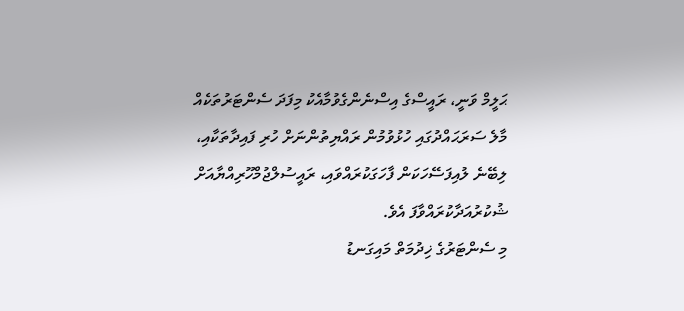ޙަލީމް ވަނީ، ރައީސްގެ އިސްނެންގެވުމާއެކު މިފަދަ ސެންޓަރުތަކެއް މާލެ ސަރަޙައްދުގައި ހުޅުވުމުން ރައްޔިތުންނަށް ހުރި ފައިދާތަކާއި، ލިބޭނެ ލުއިފަސޭހަކަން ފާހަގަކުރައްވައި، ރައީސުލްޖުމްހޫރިއްޔާއަށް ޝުކުރުއަދާކުރައްވާފަ އެވެ.
މި ސެންޓަރުގެ ޚިދުމަތް މައިގަނޑު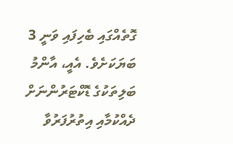ގޮތެއްގައި ބެހިފައި ވަނީ 3 ބަޔަކަށެވެ. އެއީ، އާންމު ބަލިތަކުގެ ޑޮކްޓަރުންނަށް ދެއްކުމާއި އިތުރުފަރުވާ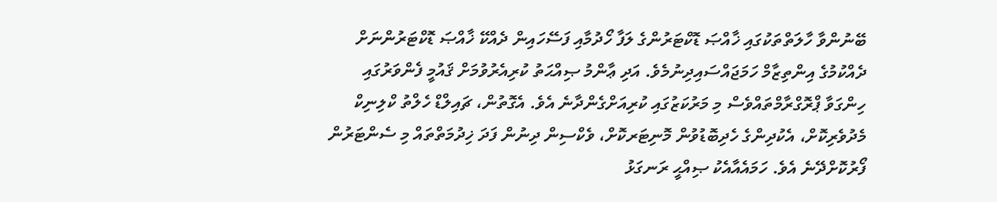ބޭނުންވާ ހާލަތްތަކުގައި ޚާއްޞަ ޑޮކްޓަރުންގެ ލަފާ ހޯދުމާއި ފަސޭހައިން ދެއްކޭ ޚާއްޞަ ޑޮކްޓަރުންނަށް ދެއްކުމުގެ އިންތިޒާމް ހަމަޖައްސައިދިނުމެވެ. އަދި ޢާންމު ޞިއްޙަތު ކުރިއެރުވުމަށް ޤައުމީ ފެންވަރުގައި ހިންގަވާ ޕްރޮގްރާމްތައްވެސް މި މަރުކަޒުގައި ކުރިއަށްގެންދާނެ އެވެ. އެގޮތުން، ޗައިލްޑް ހެލްތު ކްލިނިކް މެދުވެރިކޮށް، އެކުދިންގެ ހެދިބޮޑުވުން މޮނިޓަރކޮށް، ވެކްސިން ދިނުން ފަދަ ޚިދުމަތްތައް މި ސެންޓަރުން ފޯރުކޮށްދޭނެ އެވެ. ހަމައެއާއެކު ޞިއްޙީ ރަނގަޅު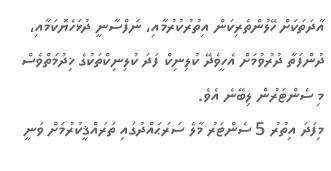އާދަތަކަށް ހޭލުންތެރިކަން އިތުރުކުރުމާއި، ނަފްސާނީ ދުޅަހެޔޮކަމާއި، ދުންފަތާ ދުރުވުމަށް އެހީވެދޭ ކުލިނިކް ފަދަ ކުލިނިކްތަކުގެ ޚިދުމަތްވެސް މި ސެންޓަރުން ލިބޭނެ އެވެ.
މިފަދަ އިތުރު 5 ސެންޓަރު މާލެ ސަރަޙައްދުގައި ތަރައްޤީކުރުމަށް ވަނީ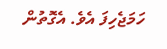ހަމަޖެހިފަ އެވެ. އެގޮތުން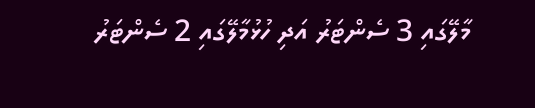މާލޭގައި 3 ސެންޓަރު އަދި ހުޅުމާލޭގައި 2 ސެންޓަރު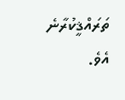ތަރައްޤީކުރާނެ އެވެ.